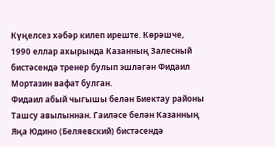Күңелсез хәбәр килеп иреште. Көрәшче, 1990 еллар ахырында Казанның Залесный бистәсендә тренер булып эшләгән Фидаил Мортазин вафат булган.
Фидаил абый чыгышы белән Биектау районы Ташсу авылыннан. Гаиләсе белән Казанның Яңа Юдино (Беляевский) бистәсендә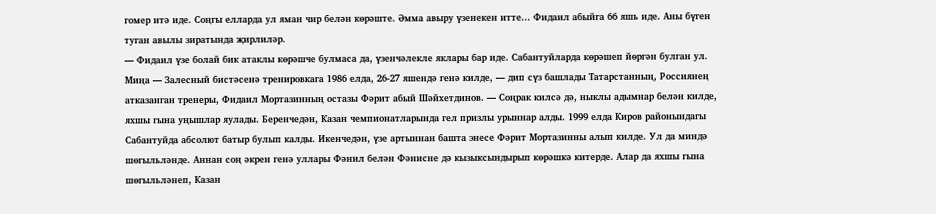гомер итә иде. Соңгы елларда ул яман чир белән көрәште. Әмма авыру үзенекен итте... Фидаил абыйга 66 яшь иде. Аны бүген туган авылы зиратында җирлиләр.
— Фидаил үзе болай бик атаклы көрәшче булмаса да, үзенчәлекле яклары бар иде. Сабантуйларда көрәшеп йөргән булган ул. Миңа — Залесный бистәсенә тренировкага 1986 елда, 26-27 яшендә генә килде, — дип сүз башлады Татарстанның, Россиянең атказанган тренеры, Фидаил Мортазинның остазы Фәрит абый Шәйхетдинов. — Соңрак килсә дә, ныклы адымнар белән килде, яхшы гына уңышлар яулады. Беренчедән, Казан чемпионатларында гел призлы урыннар алды. 1999 елда Киров районындагы Сабантуйда абсолют батыр булып калды. Икенчедән, үзе артыннан башта энесе Фәрит Мортазинны алып килде. Ул да миндә шөгыльләнде. Аннан соң әкрен генә уллары Фәнил белән Фәнисне дә кызыксындырып көрәшкә китерде. Алар да яхшы гына шөгыльләнеп, Казан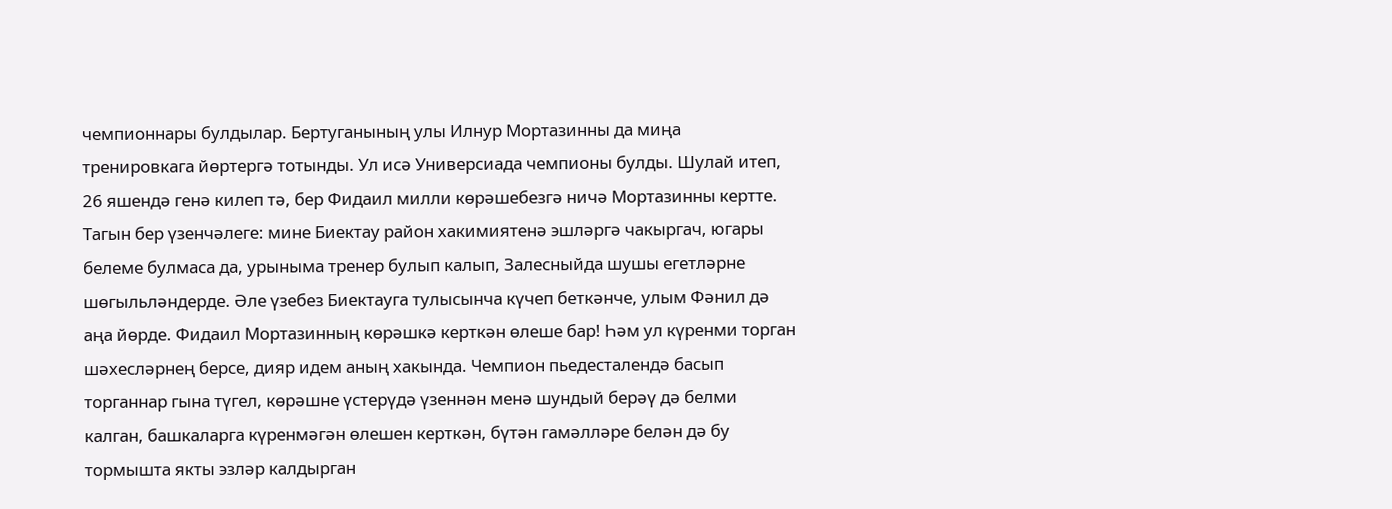чемпионнары булдылар. Бертуганының улы Илнур Мортазинны да миңа тренировкага йөртергә тотынды. Ул исә Универсиада чемпионы булды. Шулай итеп, 26 яшендә генә килеп тә, бер Фидаил милли көрәшебезгә ничә Мортазинны кертте.
Тагын бер үзенчәлеге: мине Биектау район хакимиятенә эшләргә чакыргач, югары белеме булмаса да, урыныма тренер булып калып, Залесныйда шушы егетләрне шөгыльләндерде. Әле үзебез Биектауга тулысынча күчеп беткәнче, улым Фәнил дә аңа йөрде. Фидаил Мортазинның көрәшкә керткән өлеше бар! Һәм ул күренми торган шәхесләрнең берсе, дияр идем аның хакында. Чемпион пьедесталендә басып торганнар гына түгел, көрәшне үстерүдә үзеннән менә шундый берәү дә белми калган, башкаларга күренмәгән өлешен керткән, бүтән гамәлләре белән дә бу тормышта якты эзләр калдырган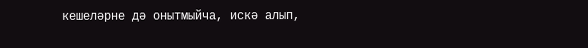кешеләрне дә онытмыйча, искә алып,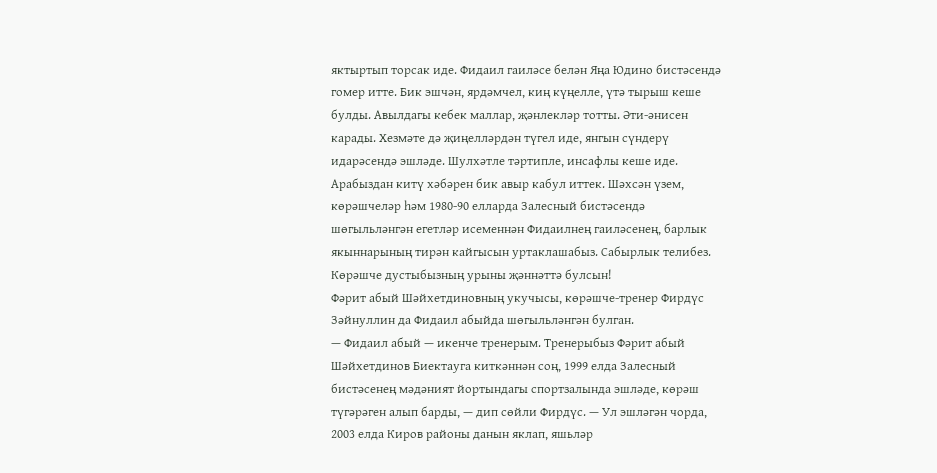яктыртып торсак иде. Фидаил гаиләсе белән Яңа Юдино бистәсендә гомер итте. Бик эшчән, ярдәмчел, киң күңелле, үтә тырыш кеше булды. Авылдагы кебек маллар, җәнлекләр тотты. Әти-әнисен карады. Хезмәте дә җиңелләрдән түгел иде, янгын сүндерү идарәсендә эшләде. Шулхәтле тәртипле, инсафлы кеше иде. Арабыздан китү хәбәрен бик авыр кабул иттек. Шәхсән үзем, көрәшчеләр һәм 1980-90 елларда Залесный бистәсендә шөгыльләнгән егетләр исеменнән Фидаилнең гаиләсенең, барлык якыннарының тирән кайгысын уртаклашабыз. Сабырлык телибез. Көрәшче дустыбызның урыны җәннәттә булсын!
Фәрит абый Шәйхетдиновның укучысы, көрәшче-тренер Фирдүс Зәйнуллин да Фидаил абыйда шөгыльләнгән булган.
— Фидаил абый — икенче тренерым. Тренерыбыз Фәрит абый Шәйхетдинов Биектауга киткәннән соң, 1999 елда Залесный бистәсенең мәдәният йортындагы спортзалында эшләде, көрәш түгәрәген алып барды, — дип сөйли Фирдүс. — Ул эшләгән чорда, 2003 елда Киров районы данын яклап, яшьләр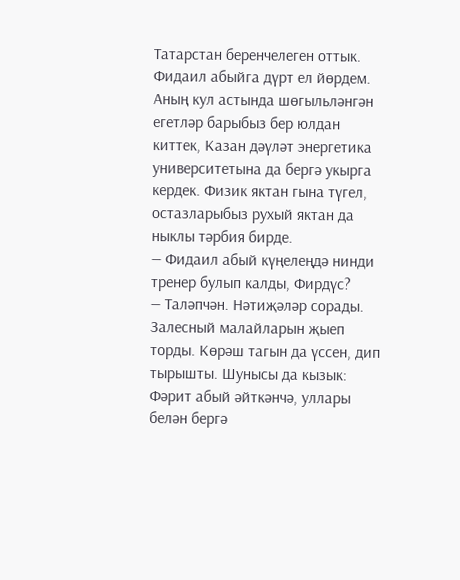Татарстан беренчелеген оттык. Фидаил абыйга дүрт ел йөрдем. Аның кул астында шөгыльләнгән егетләр барыбыз бер юлдан киттек, Казан дәүләт энергетика университетына да бергә укырга кердек. Физик яктан гына түгел, остазларыбыз рухый яктан да ныклы тәрбия бирде.
— Фидаил абый күңелеңдә нинди тренер булып калды, Фирдүс?
— Таләпчән. Нәтиҗәләр сорады. Залесный малайларын җыеп торды. Көрәш тагын да үссен, дип тырышты. Шунысы да кызык: Фәрит абый әйткәнчә, уллары белән бергә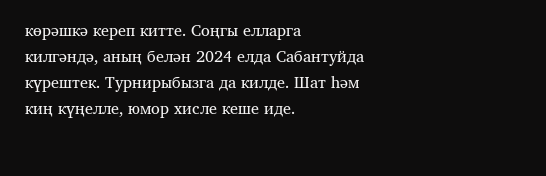көрәшкә кереп китте. Соңгы елларга килгәндә, аның белән 2024 елда Сабантуйда күрештек. Турнирыбызга да килде. Шат һәм киң күңелле, юмор хисле кеше иде.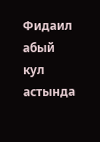Фидаил абый кул астында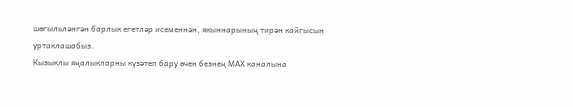шөгыльләнгән барлык егетләр исеменнән, якыннарының тирән кайгысын уртаклашабыз.
Кызыклы яңалыкларны күзәтеп бару өчен безнең МАХ каналына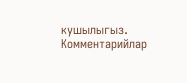кушылыгыз.
Комментарийлар